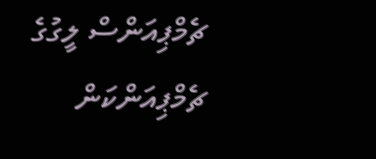ޗެމްޕިއަންސް ލީގުގެ ޗެމްޕިއަންކަން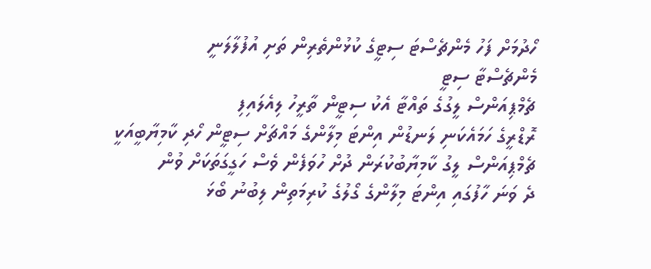ހޯދުމަށް ފަހު މެންޗެސްޓަ ސިޓީގެ ކުޅުންތެރިން ތަށި އުފުލާލަނީ
މެންޗެސްޓާ ސިޓީ
ޗެމްޕިއަންސް ލީގުގެ ތައްޓާ އެކު ސިޓީން ތާރީހު ލިއެލައިފި
ރޮޑްރީގެ ހަމައެކަނި ލަނޑުން އިންޓަ މިލާންގެ މައްޗަށް ސިޓީން ހޯދި ކާމިޔާބީއަކީ ޗެމްޕިއަންސް ލީގު ކާމިޔާބުކުރަން ދުށް ހުވަފެން ވެސް ހަގީގަތަކަށް ވުން
ދެ ވަނަ ހާފުގައި އިންޓަ މިލާންގެ ގޯލުގެ ކުރިމަތިން ލިބުނު ބޯޅަ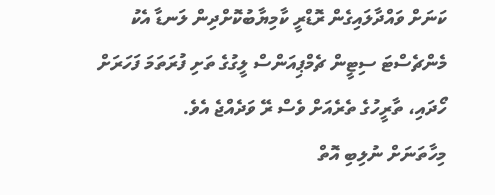ކަނަށް ވައްދާލައިގެން ރޮޑްރީ ކާމިޔާބުކޮށްދިން ލަނޑާ އެކު މެންޗެސްޓަ ސިޓީން ޗެމްޕިއަންސް ލީގުގެ ތަށި ފުރަތަމަ ފަހަރަށް ހޯދައި، ތާރީހުގެ ތެރެއަށް ވެސް ރޭ ވަދެއްޖެ އެވެ.
މިހާތަނަށް ނުލިބި އޮތް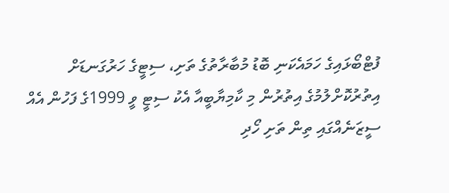ފުޓްބޯޅައިގެ ހަމައެކަނި ބޮޑު މުބާރާތުގެ ތަށި، ސިޓީގެ ހަރުގަނޑަށް އިތުރުކޮށްލުމުގެ އިތުރުން މި ކާމިޔާބީއާ އެކު ސިޓީ ވީ 1999ގެ ފަހުން އެއް ސީޒަނެއްގައި ތިން ތަށި ހޯދި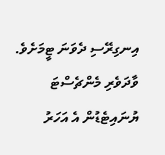އިނގިރޭސި ދެވަނަ ޓީމަށެވެ. ވާދަވެރި މެންޗެސްޓަ ޔުނައިޓެޑުން އެ އަހަރު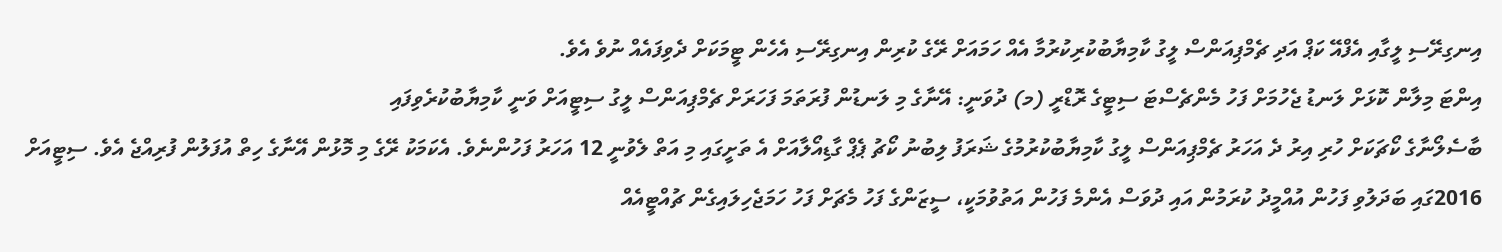އިނގިރޭސި ލީގާއި އެފްއޭ ކަޕް އަދި ޗެމްޕިއަންސް ލީގު ކާމިޔާބުކުރިކުރުމާ އެއް ހަމައަށް ރޭގެ ކުރިން އިނގިރޭސި އެހެން ޓީމަކަށް ދެވިފައެއް ނުވެ އެވެ.
އިންޓަ މިލާން ކޮޅަށް ލަނޑު ޖެހުމަށް ފަހު މެންޗެސްޓަ ސިޓީގެ ރޮޑްރީ (މ) ދުވަނީ: އޭނާގެ މި ލަނޑުން ފުރަތަމަ ފަހަރަށް ޗެމްޕިއަންސް ލީގު ސިޓީއަށް ވަނީ ކާމިޔާބުކުރެވިފައި
ބާސެލޯނާގެ ކޯޗަކަށް ހުރި އިރު ދެ އަހަރު ޗެމްޕިއަންސް ލީގު ކާމިޔާބުކުރުމުގެ ޝަރަފު ލިބުނު ކޯޗު ޕެޕް ގާޑިއޯލާއަށް އެ ތަށީގައި މި އަތް ލެވުނީ 12 އަހަރު ފަހުންނެވެ. އެކަމަކު ރޭގެ މި މޮޅުން އޭނާގެ ހިތް އުފަލުން ފުރިއްޖެ އެވެ. ސިޓީއަށް 2016ގައި ބަދަލުވި ފަހުން އުއްމީދު ކުރަމުން އައި ދުވަސް އެންމެ ފަހުން އަތުވުމަކީ، ސީޒަންގެ ފަހު މެޗަށް ފަހު ހަމަޖެހިލައިގެން ޗުއްޓީއެއް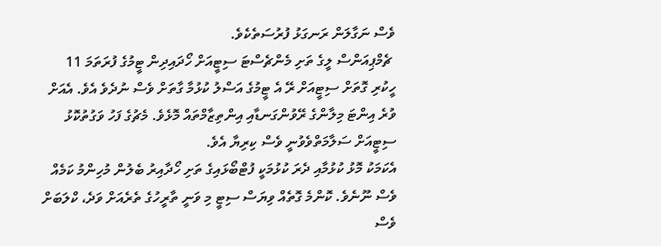ވެސް ނަގާލަން ރަނގަޅު ފުރުސަތެކެވެ.
 ޗެމްޕިއަންސް ލީގެ ތަށި މެންޗެސްޓަ ސިޓީއަށް ހޯދައިދިން ޓީމުގެ ފުރަތަމަ 11
ހީކުރި ގޮތަށް ސިޓީއަށް ރޭ އެ ޓީމުގެ އަސްލު ކުޅުމާ ގާތަށް ވެސް ނުދެވެ އެވެ. އެއަށް ވުރެ އިންޓަ މިލާންގެ ރޭވުންގަނޑާއި އިންތިޒާމްތައް މޮޅެވެ. މެޗުގެ ފަހު ވަގުތުކޮޅު ސިޓީއަށް ސަލާމަތްވެވުނީ ވެސް ކިރިޔާ އެވެ.
އެކަމަކު މޮޅު ކުޅުމާއި ދެރަ ކުޅުމަކީ ފުޓްބޯޅައިގެ ތަށި ހޯދާއިރު ބެލުން މުހިންމު ކަމެއް ވެސް ނޫނެވެ. ކޮންމެ ގޮތެއް ވިޔަސް ސިޓީ މި ވަނީ ތާރީހުގެ ތެރެއަށް ވަދެ، ކްލަބަށް ވެސް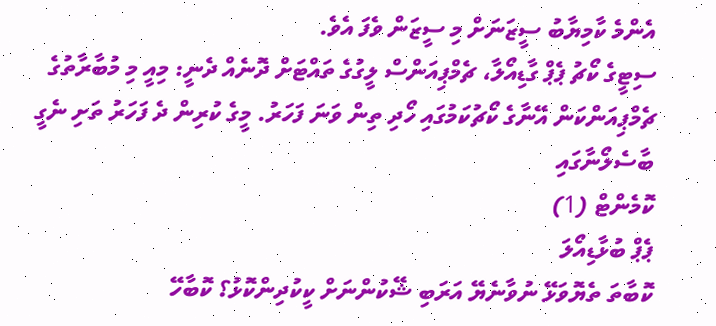އެންމެ ކާމިޔާބު ސީޒަނަށް މި ސީޒަން ވެފަ އެވެ.
ސިޓީގެ ކޯޗު ޕެޕް ގާޑިއޯލާ، ޗެމްޕިއަންސް ލީގުގެ ތައްޓަށް ދޮނެއް ދެނީ: މިއީ މި މުބާރާތުގެ ޗެމްޕިއަންކަން އޭނާގެ ކޯޗުކަމުގައި ހޯދި ތިން ވަނަ ފަހަރު. މީގެ ކުރިން ދެ ފަހަރު ތަށި ނެގީ ބާސެލޯނާގައި
ކޮމެންޓް (1)
ޕެޕް ބުޅާޑިއޯލަ
ކޮބާތަ ތެޔޮވަޅޭ ނުވާނެޔޭ އަރަބި ޝޭކުންނަށް ކީކުދިންކޮޅު؟ ކޮބާހޭ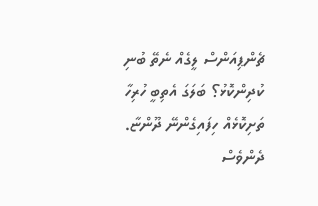ޗެންޕިއަންސް ލީގެއް ނެތޭ ބުނި ކުދިންކޮޅު؟ ބަލަގަ އެތިބީ ހުރިހާ ތަށިކޮޅެއް ހިފައިގެންނޭ ދޫންޏާ. ދެންވެސް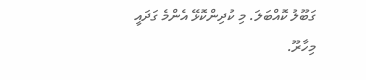ގަބޫލު ކޮއްބަލަ. މި ކުދިންކޮޅޭ އެންމެ ގަދައީ މިހާރޫ.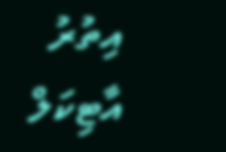އިތުރު އާޓިކަލް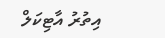އިތުރު އާޓިކަލް